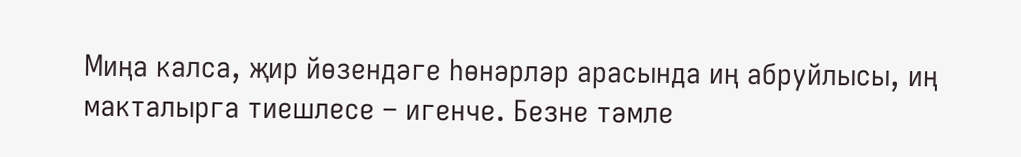Миңа калса, җир йөзендәге һөнәрләр арасында иң абруйлысы, иң макталырга тиешлесе – игенче. Безне тәмле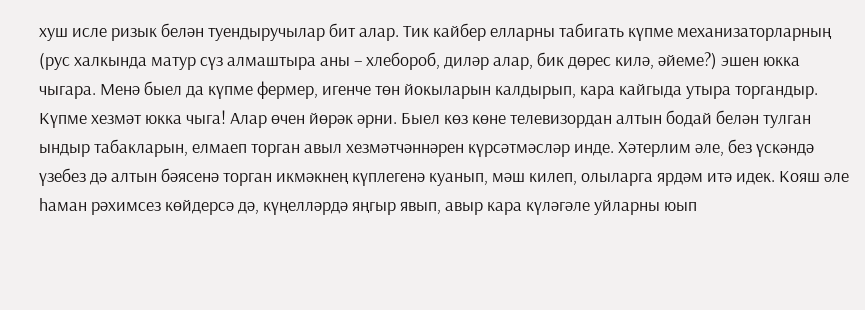хуш исле ризык белән туендыручылар бит алар. Тик кайбер елларны табигать күпме механизаторларның (рус халкында матур сүз алмаштыра аны – хлебороб, диләр алар, бик дөрес килә, әйеме?) эшен юкка чыгара. Менә быел да күпме фермер, игенче төн йокыларын калдырып, кара кайгыда утыра торгандыр. Күпме хезмәт юкка чыга! Алар өчен йөрәк әрни. Быел көз көне телевизордан алтын бодай белән тулган ындыр табакларын, елмаеп торган авыл хезмәтчәннәрен күрсәтмәсләр инде. Хәтерлим әле, без үскәндә үзебез дә алтын бәясенә торган икмәкнең күплегенә куанып, мәш килеп, олыларга ярдәм итә идек. Кояш әле һаман рәхимсез көйдерсә дә, күңелләрдә яңгыр явып, авыр кара күләгәле уйларны юып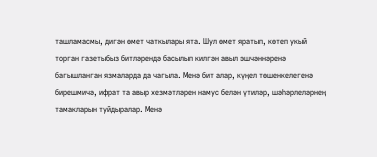ташламасмы, дигән өмет чаткылары ята. Шул өмет яратып, көтеп укый торган газетыбыз битләрендә басылып килгән авыл эшчәннәренә багышланган язмаларда да чагыла. Менә бит алар, күңел төшенкелегенә бирешмичә, ифрат та авыр хезмәтләрен намус белән үтиләр, шәһәрлеләрнең тамакларын туйдыралар. Менә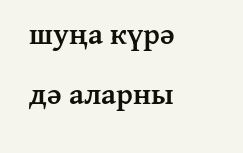шуңа күрә дә аларны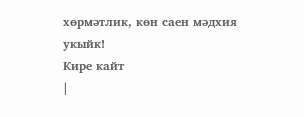хөрмәтлик, көн саен мәдхия укыйк!
Кире кайт
|